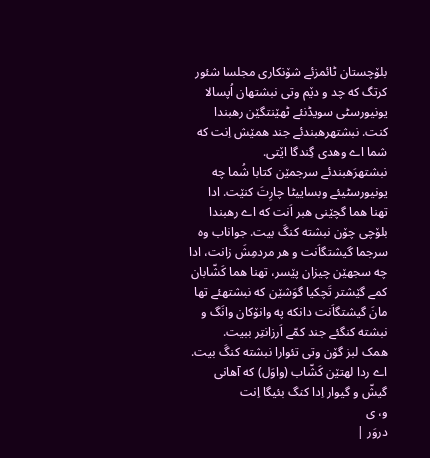بلۆچستان ٹائمزئے شۆنکاری مجلسا شئور کرتگ که چد و دێم وتی نبشتهان اُپسالا یونیورسٹی سویڈنئے ٹهێنتگێن رهبندا کنت. نبشتهرهبندئے جند همێش اِنت که شما اے وهدی گِندگا اێتی.
نبشتهرَهبندئے سرجمێن کتابا شُما چه یونیورسٹیئے وبساییٹا چارِتَ کنێت. ادا تهنا هما گچێنی هبر اَنت که اے رهبندا بلۆچی چۆن نبشته کنگَ بیت. جواناب وه سرجما گیشتگاَنت و هر مردمِشَ زانت، ادا چه سجهێن چیزان پێسر، تهنا هما کَشّابان کمے گێشتر تَچکیا گوَشێن که نبشتهئے تها مانَ گیشتگاَنت دانکه په وانۆکان وانَگ و نبشته کنگئے جند کمّے اَرزانتِر ببیت.
همک لبز گۆن وتی تئوارا نبشته کنگَ بیت. اے ردا لهتێن کَشّاب (واوَل) که آهانی گیشّ و گیوار اِدا کنگ بئیگا اِنت
و، ی
دروَر |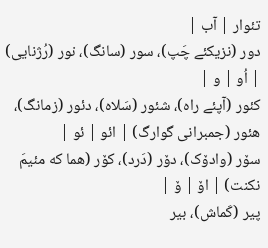تئوار | آب |
دور (نزیکئے چَپ)، سور (سانگ)، نور (رُژنایی) | اُو | و |
کئور (آپئے راه)، شئور (سَلاه)، دئور (زمانگ)، هئور (جمبرانی گوارگ) | ائو | ئو |
سۆر (وادۆک)، دۆر (دَرد)، کۆر (هما که مئیمَ نکنت) | اۆ | ۆ |
پیر (کَماش)، بیر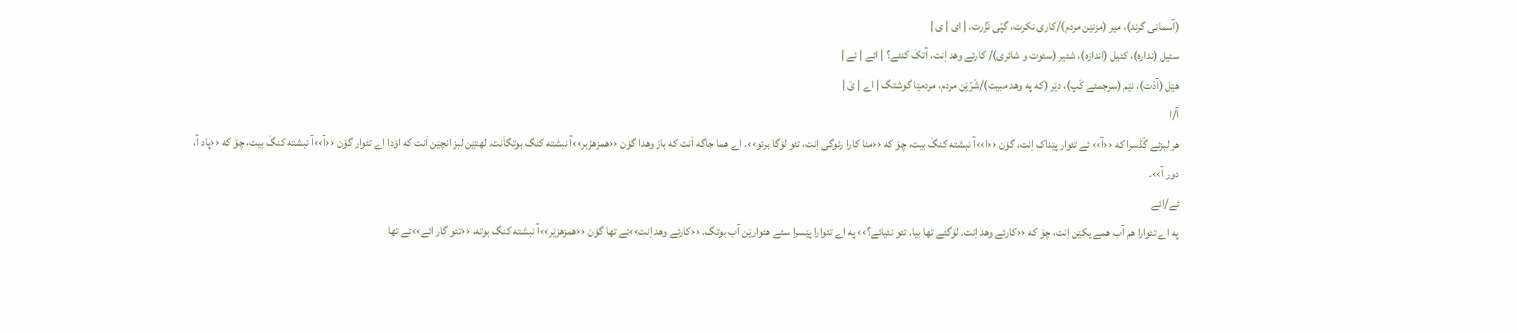(آسمانی گرند)، میر (مزنێن مردم)/کاری نکرت، گپّی نَزُرت. | ای | ی |
سئیل (نداره)، کئیل (اندازه)، شئیر (سئوت و شائری)/ کارئے وهد اِنت، آتکَ کنئے؟ | ائے | ئے |
هێل (آدَت)، نێم (سرجمئے کَپ)، دێر (که په وهد مبیت)/شَرّێن مردم، مردمێا گوشتگ | اے | ێ |
آ/ا
هر لبزئے گّڈسرا که ‹‹آ›› ئے تئوار پێداک اِنت، گۆن ‹‹ا››آ نبشته کنگَ بیت، چۆ که ‹‹منا کارا رئوگی اِنت، تئو لۆگا برئو››. اے هما جاگه اَنت که باز وهدا گۆن ‹‹همزهزَبر››آ نبشته کنگ بوتگاَنت. لهتێن لبز انچێن اَنت که اۆدا اے تئوار گۆن ‹‹آ››آ نبشته کنگَ بیت، چۆ که ‹‹پاد آ، دور آ››.
ئے/ائے
په اے تئوارا هم آب همے یکێن اِنت، چۆ که ‹‹کارئے وهد اِنت. لۆگئے تها بیا. تئو نئیائے؟›› په اے تئوارا پێسرا سئے هئوارێن آب بوتگ. ‹‹کارئے وهد اِنت››ئے تها گۆن ‹‹همزهزێر››آ نبشته کنگ بوته، ‹‹تئو گار ائے››ئے تها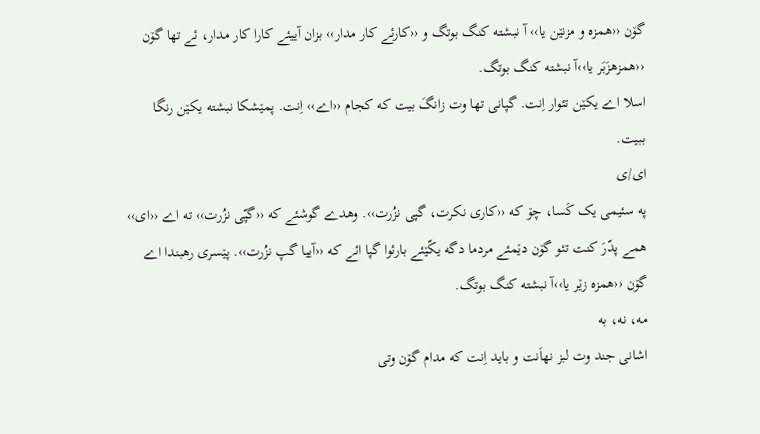گۆن ‹‹همزه و مزنێن یا›› آ نبشته کنگ بوتگ و ‹‹کارئے کار مدار›› بزان آییئے کارا کار مدار، ئے تها گۆن ‹‹همزهزَبَر یا››آ نبشته کنگ بوتگ.
اسلا اے یکێن تئوار اِنت. گپانی تها وت زانگَ بیت که کجام ‹‹اے›› اِنت. پمێشکا نبشته یکێن رنگا ببیت.
ای/ی
په سئیمی یک کَسا، چۆ که ‹‹کاری نکرت، گپی نزُرت››. وهدے گوشئے که ‹‹گپّی نزُرت›› ته اے ‹‹ای›› همے پدّرَ کنت تئو گۆن دێمئے مردما دگه یکّێئے بارئوا گپا ائے که ‹‹آییا گپ نزُرت››. پێسری رهبندا اے گۆن ‹‹همزه زێر یا››آ نبشته کنگ بوتگ.
مه، نه، به
اشانی جند وت لبز نهاَنت و باید اِنت که مدام گۆن وتی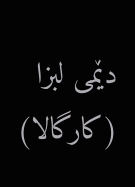دێمی لبزا (کارگالا)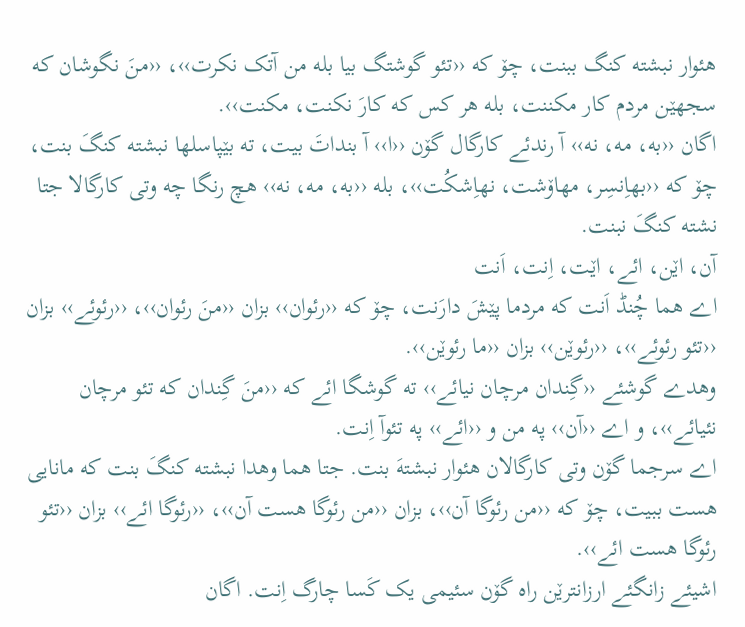هئوار نبشته کنگ ببنت، چۆ که ‹‹تئو گوشتگ بیا بله من آتک نکرت››، ‹‹منَ نگوشان که سجهێن مردم کار مکننت، بله هر کس که کارَ نکنت، مکنت››.
اگان ‹‹به، مه، نه›› آ رندئے کارگال گۆن ‹‹ا›› آ بنداتَ بیت، ته بێپاسلها نبشته کنگَ بنت، چۆ که ‹‹بهاِنسِر، مهاۆشت، نهاِشکُت››، بله ‹‹به، مه، نه›› هچ رنگا چه وتی کارگالا جتا نشته کنگَ نبنت.
آن، اێن، ائے، اێت، اِنت، اَنت
اے هما چُنڈ اَنت که مردما پێشَ دارَنت، چۆ که ‹‹رئوان›› بزان ‹‹منَ رئوان››، ‹‹رئوئے›› بزان ‹‹تئو رئوئے››، ‹‹رئوێن›› بزان ‹‹ما رئوێن››.
وهدے گوشئے ‹‹گِندان مرچان نیائے›› ته گوشگا ائے که ‹‹منَ گِندان که تئو مرچان نئیائے››، و اے ‹‹آن›› په من و ‹‹ائے›› په تئوآ اِنت.
اے سرجما گۆن وتی کارگالان هئوار نبشتهَ بنت. جتا هما وهدا نبشته کنگَ بنت که مانایی هست ببیت، چۆ که ‹‹من رئوگا آن››، بزان ‹‹من رئوگا هست آن››، ‹‹رئوگا ائے›› بزان ‹‹تئو رئوگا هست ائے››.
اشیئے زانگئے ارزانترێن راه گۆن سئیمی یک کَسا چارگ اِنت. اگان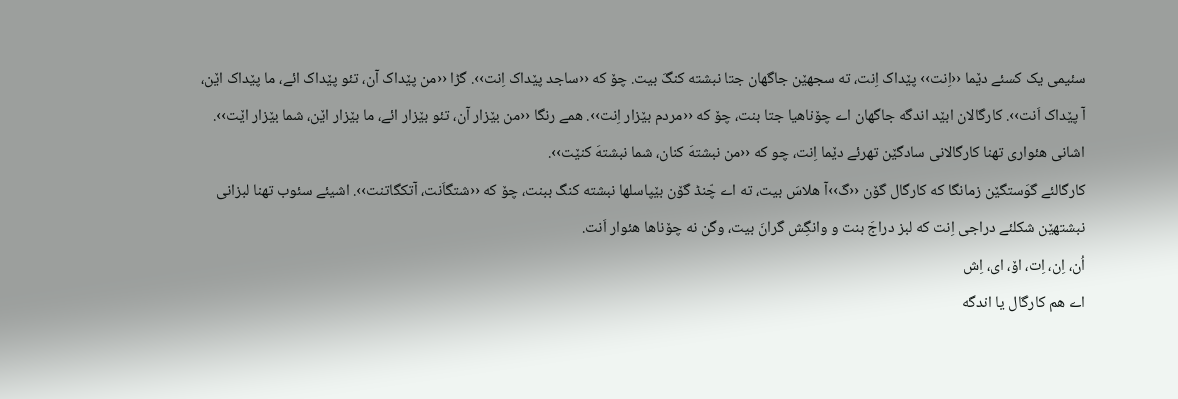سئیمی یک کسئے دێما ‹‹اِنت›› پێداک اِنت، ته سجهێن جاگهان جتا نبشته کنگَ بیت. چۆ که ‹‹ساجد پێداک اِنت››. گڑا ‹‹من پێداک آن، تئو پێداک ائے، ما پێداک اێن، آ پێداک اَنت››. کارگالان ابێد اندگه جاگهان اے چۆناهیا جتا بنت، چۆ که ‹‹مردم بێزار اِنت››. همے رنگا ‹‹من بێزار آن، تئو بێزار ائے، ما بێزار اێن، شما بێزار اێت››.
اشانی هئواری تهنا کارگالانی سادگێن تهرئے دێما اِنت، چو که ‹‹من نبشتهَ کنان، شما نبشتهَ کنێت››.
کارگالئے گوَستگێن زمانگا که کارگال گۆن ‹‹گ››آ هلاسَ بیت، ته اے چّنڈ گۆن بێپاسلها نبشته کنگ ببنت، چۆ که ‹‹شتگاَنت، آتکگاتنت››. اشیئے سئوب تهنا لبزانی نبشتهێن شکلئے دراجی اِنت که لبز دراجَ بنت و وانگِش گرانَ بیت، وگن نه چۆناها هئوار اَنت.
اُن، اِن، اِت، اۆ، ای، اِش
اے هم کارگال یا اندگه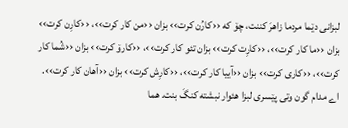لبزانی دێما مردما زاهرَ کننت، چۆ که ‹‹کارُن کرت›› بزان ‹‹من کار کرت››، ‹‹کارِن کرت›› بزان ‹‹ما کار کرت››، ‹‹کارِت کرت›› بزان تئو کار کرت››، ‹‹کارۆ کرت›› بزان ‹‹شُما کار کرت››، ‹‹کاری کرت›› بزان ‹‹آییا کار کرت››، ‹‹کارِش کرت›› بزان ‹‹آهان کار کرت››. اے مدام گون وتی پێسری لبزا هئوار نبشته کنگَ بنت. هما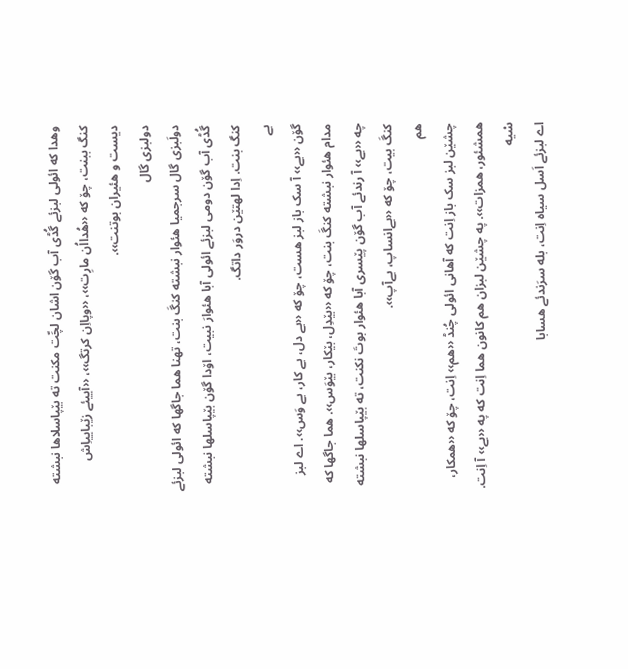وهدا که ائولی لبزئے گُڈی آب گۆن اشان لچِّت مکنت ته بێپاسلاها نبشته کنگ ببنت، چۆ که ‹‹هُدااُن مارِت››، ‹‹وپااِن کرتگ››، ‹‹آییئے زێباییاِش دیست و هئیران بوتنت››.
دولبزی گال
دولَبزی گال سرجمیا هئوار نبشته کنگَ بنت، تهنا هما جاگها که ائولی لبزئے گُڈی آب گۆن دومی لبزئے ائولی آبا هئوارَ نبیت، اۆدا گۆن بێپاسلها نبشته کنگ بنت. اِدا لهتێن دروَر داتگ.
بے
گۆن ‹‹بے›› آ سک باز لبز هست، چۆ که ‹‹بے دل، بے کار، بے وَس››. اے لبز مدام هئوار نبشته کنگَ بنت، چۆ که ‹‹بێدِل، بێکار، بێوَس››. هما جاگها که چه ‹‹بے›› آ رندئے آب گۆن پێسری آبا هئوار بوتَ نکنت، ته بێپاسلها نبشته کنگَ بیت، چۆ که ‹‹بےانساپ، بےآپ››.
هم
چشێن لبز سک باز اِنت که آهانی ائولی چُنڈ ‹‹هم›› اِنت، چۆ که ‹‹همکار، همشئور، همزات››. په چشێن لبزان هم کانون هما اِنت که په ‹‹بے›› آ اِنت.
سْیه
اے لبزئے اَسل سیاه اِنت، بله سرَندئے هسابا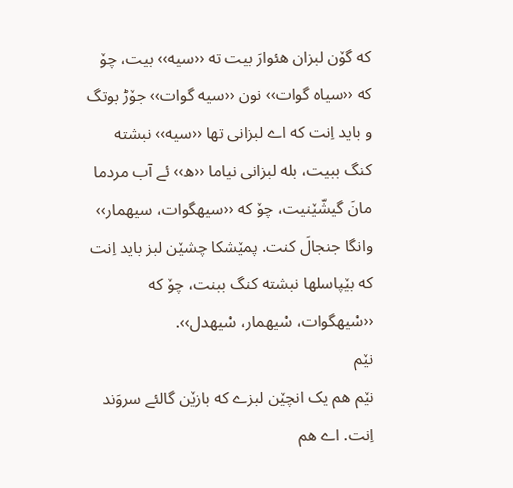که گۆن لبزان هئوارَ بیت ته ‹‹سیه›› بیت، چۆ که ‹‹سیاه گوات›› نون ‹‹سیه گوات›› جۆڑ بوتگ و باید اِنت که اے لبزانی تها ‹‹سیه›› نبشته کنگ ببیت، بله لبزانی نیاما ‹‹ه›› ئے آب مردما مانَ گیشّێنیت، چۆ که ‹‹سیهگوات، سیهمار›› وانگا جنجالَ کنت. پمێشکا چشێن لبز باید اِنت که بێپاسلها نبشته کنگ ببنت، چۆ که ‹‹سْیهگوات، سْیهمار، سْیهدل››.
نێم
نێم هم یک انچێن لبزے که بازێن گالئے سروَند اِنت. اے هم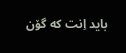باید اِنت که گۆن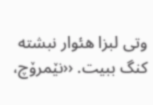وتی لبزا هئوار نبشته کنگ ببیت. ‹‹نێمرۆچ،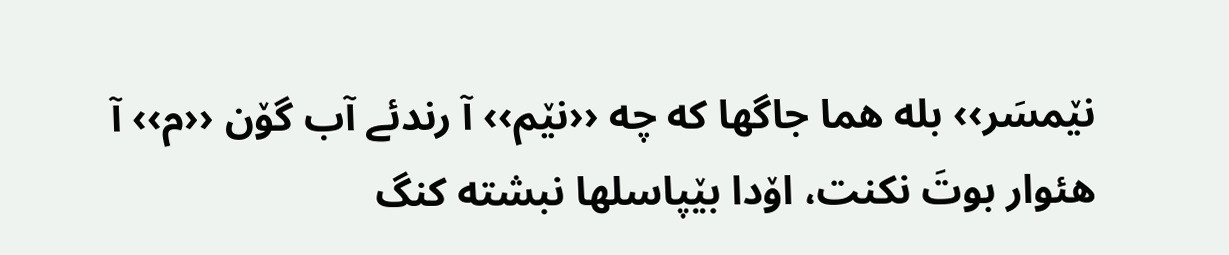نێمسَر›› بله هما جاگها که چه ‹‹نێم›› آ رندئے آب گۆن ‹‹م›› آ هئوار بوتَ نکنت، اۆدا بێپاسلها نبشته کنگ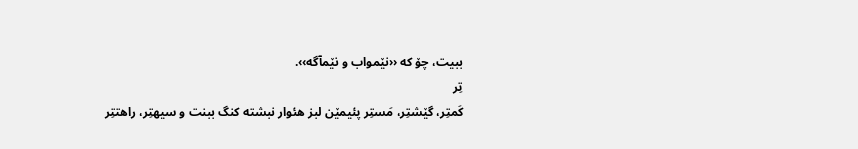ببیت، چۆ که ‹‹نێمواب و نێمآگه››.
تِر
کَمتِر، گێشتِر، مَستِر پئیمێن لبز هئوار نبشته کنگ ببنت و سیهتِر، راهتتِر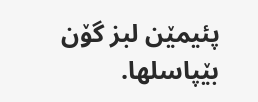پئیمێن لبز گۆن بێپاسلها.